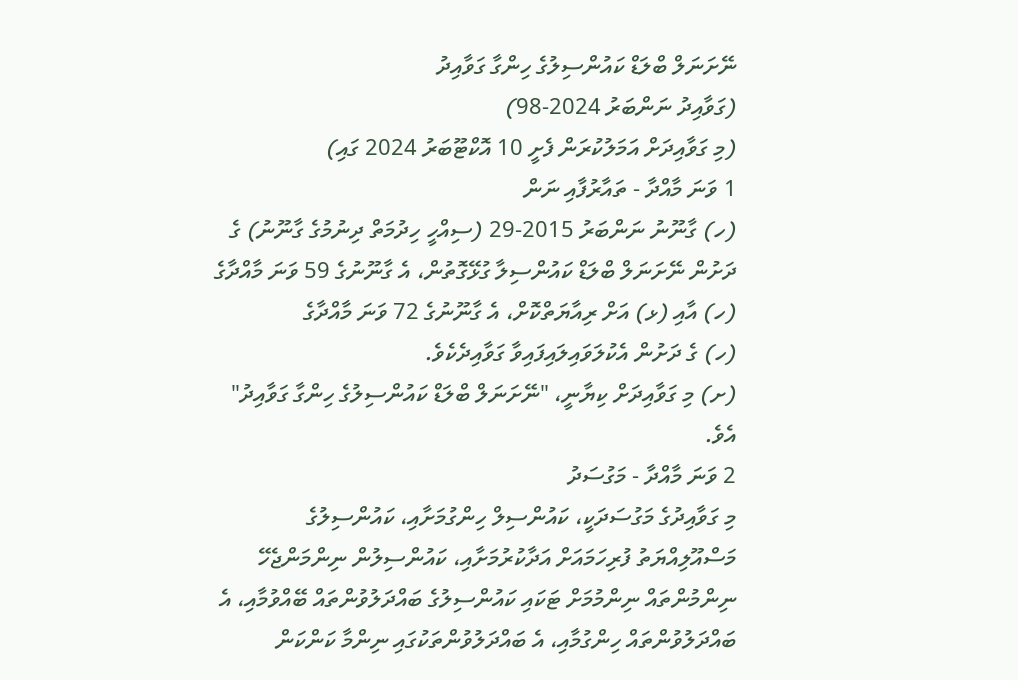ނޭށަނަލް ބްލަޑް ކައުންސިލުގެ ހިންގާ ގަވާއިދު
(ގަވާއިދު ނަންބަރު 2024-98)
(މި ގަވާއިދަށް އަމަލުކުރަން ފެށީ 10 އޮކްޓޫބަރު 2024 ގައި)
1 ވަނަ މާއްދާ - ތައާރުފާއި ނަން
(ހ) ގާނޫނު ނަންބަރު 2015-29 (ސިއްހީ ހިދުމަތް ދިނުމުގެ ގާނޫނު) ގެ ދަށުން ނޭށަނަލް ބްލަޑް ކައުންސިލާ ގުޅޭގޮތުން، އެ ގާނޫނުގެ 59 ވަނަ މާއްދާގެ (ހ) އާއި (ޅ) އަށް ރިއާޔަތްކޮށް، އެ ގާނޫނުގެ 72 ވަނަ މާއްދާގެ
(ހ) ގެ ދަށުން އެކުލަވައިލައިފައިވާ ގަވާއިދެކެވެ.
(ށ) މި ގަވާއިދަށް ކިޔާނީ، "ނޭށަނަލް ބްލަޑް ކައުންސިލުގެ ހިންގާ ގަވާއިދު" އެވެ.
2 ވަނަ މާއްދާ - މަގުސަދު
މި ގަވާއިދުގެ މަގުސަދަކީ، ކައުންސިލް ހިންގުމަށާއި، ކައުންސިލުގެ މަސްއޫލިއްޔަތު ފުރިހަމައަށް އަދާކުރުމަށާއި، ކައުންސިލުން ނިންމަންޖެހޭ ނިންމުންތައް ނިންމުމަށް ޓަކައި ކައުންސިލުގެ ބައްދަލުވުންތައް ބޭއްވުމާއި، އެ ބައްދަލުވުންތައް ހިންގުމާއި، އެ ބައްދަލުވުންތަކުގައި ނިންމާ ކަންކަން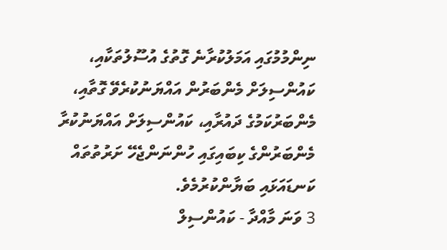ނިންމުމުގައި އަމަލުކުރާނެ ގޮތުގެ އުސޫލުތަކާއި، ކައުންސިލަށް މެންބަރުން އައްޔަނުކުރެވޭ ގޮތާއި، މެންބަރުކަމުގެ ދައުރާއި، ކައުންސިލަށް އައްޔަނުކުރާ މެންބަރުންގެ ކިބައިގައި ހުންނަންޖެހޭ ށަރުތުތައް ކަނޑައަޅައި ބަޔާންކުރުމެވެ.
3 ވަނަ މާއްދާ - ކައުންސިލް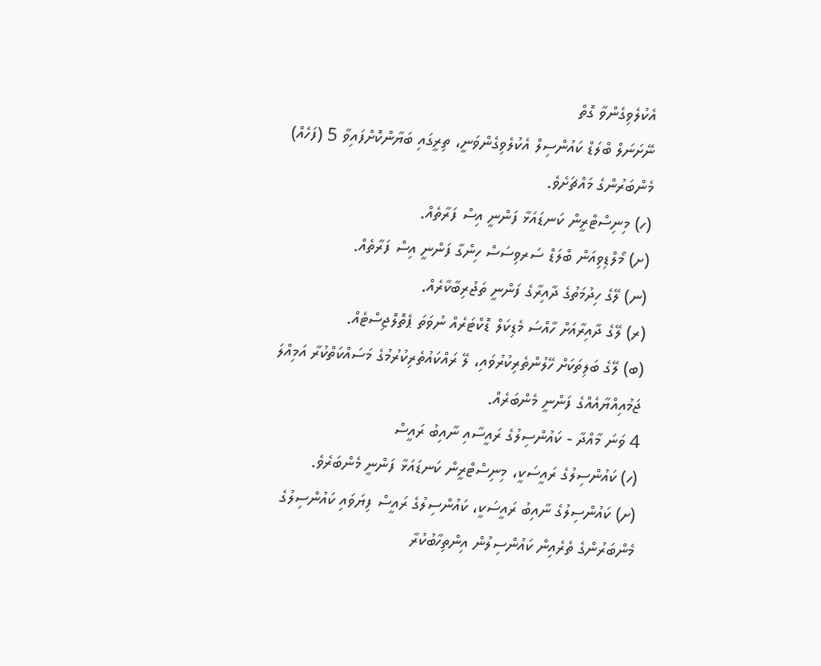އެކުލެވިގެންވާ ގޮތް
ނޭށަނަލް ބްލަޑް ކައުންސިލް އެކުލެވިގެންވަނީ، ތިރީގައި ބަޔާންކޮށްފައިވާ 5 (ފަހެއް) މެންބަރުންގެ މައްޗަށެވެ.
(ހ) މިނިސްޓްރީން ކަނޑައަޅާ ފަންނީ އިސް ފަރާތެއް.
(ށ) މޯލްޑިވިއަން ބްލަޑް ސަރވިސަސް ހިންގާ ފަންނީ އިސް ފަރާތެއް.
(ނ) ލޭގެ ހިދުމަތުގެ ދާއިރާގެ ފަންނީ ތަޖުރިބާކާރެއް.
(ރ) ލޭގެ ދާއިރާއަށް ހާއްސަ މެޑިކަލް ޑޮކްޓަރެއް ނުވަތަ ޕެތޮލޮޖިސްޓެއް.
(ބ) ލޭގެ ބަލިތަކަށް ހޭލުންތެރިކުރުވައި، ލޭ ރައްކައުތެރިކުރުމުގެ މަސައްކަތްކުރާ އަމިއްލަ ޖަމުއިއްޔާއެއްގެ ފަންނީ މެންބަރެއް.
4 ވަނަ މާއްދާ - ކައުންސިލުގެ ރައީސާއި ނާއިބު ރައީސް
(ހ) ކައުންސިލުގެ ރައީސަކީ، މިނިސްޓްރީން ކަނޑައަޅާ ފަންނީ މެންބަރެވެ.
(ށ) ކައުންސިލުގެ ނާއިބު ރައީސަކީ، ކައުންސިލުގެ ރައީސް ފިޔަވައި ކައުންސިލުގެ މެންބަރުންގެ ތެރެއިން ކައުންސިލުން އިންތިހާބުކުރާ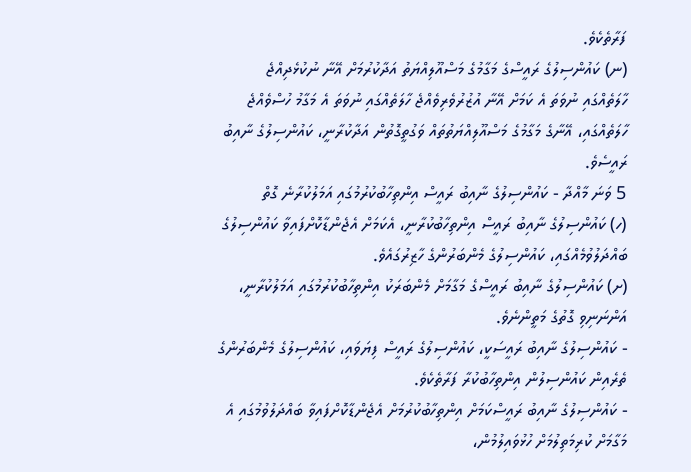ފަރާތެކެވެ.
(ނ) ކައުންސިލުގެ ރައީސްގެ މަގާމުގެ މަސްއޫލިއްޔަތު އަދާކުރުމަށް އޭނާ ނުކުޅެދިއްޖެ ހާލަތެއްގައި ނުވަތަ އެ ކަމަށް އޭނާ އުޒުރުވެރިވެއްޖެ ހާލަތެއްގައި ނުވަތަ އެ މަގާމު ހުސްވެއްޖެ ހާލަތެއްގައި، އޭނާގެ މަގާމުގެ މަސްއޫލިއްޔަތުތައް ވަގުތީގޮތުން އަދާކުރާނީ، ކައުންސިލުގެ ނާއިބު ރައީސެވެ.
5 ވަނަ މާއްދާ - ކައުންސިލުގެ ނާއިބު ރައީސް އިންތިހާބުކުރުމުގައި އަމަލުކުރާނެ ގޮތް
(ހ) ކައުންސިލުގެ ނާއިބު ރައީސް އިންތިހާބުކުރާނީ، އެކަމަށް އެޖެންޑާކޮށްފައިވާ ކައުންސިލުގެ ބައްދަލުވުމެއްގައި، ކައުންސިލުގެ މެންބަރުންގެ ހާޒިރުގައެވެ.
(ށ) ކައުންސިލުގެ ނާއިބު ރައީސްގެ މަގާމަށް މެންބަރަކު އިންތިހާބުކުރުމުގައި އަމަލުކުރާނީ، އަންނަނިވި ގޮތުގެ މަތީންނެވެ.
- ކައުންސިލުގެ ނާއިބު ރައީސަކީ، ކައުންސިލުގެ ރައީސް ފިޔަވައި، ކައުންސިލުގެ މެންބަރުންގެ ތެރެއިން ކައުންސިލުން އިންތިހާބުކުރާ ފަރާތެކެވެ.
- ކައުންސިލުގެ ނާއިބު ރައީސްކަމަށް އިންތިހާބުކުރުމަށް އެޖެންޑާކޮށްފައިވާ ބައްދަލުވުމުގައި އެ މަގާމަށް ކުރިމަތިލުމަށް ހުޅުވައިލުމުން،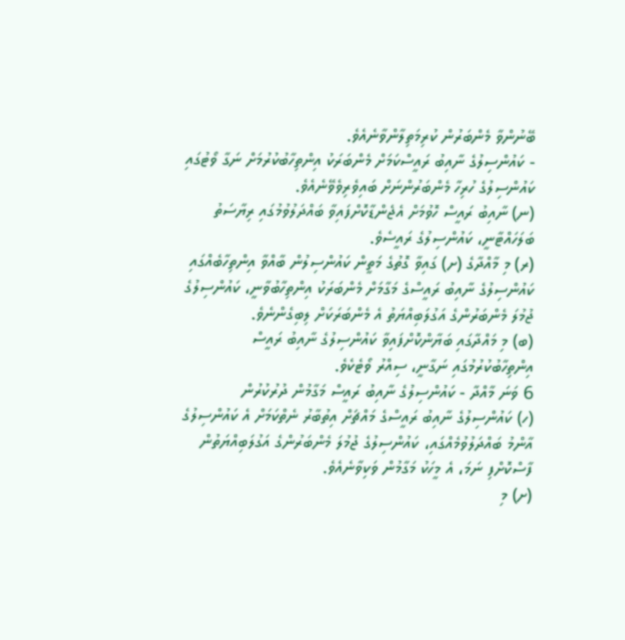ބޭނުންވާ މެންބަރުން ކުރިމަތިލާންވާނެއެވެ.
- ކައުންސިލުގެ ނާއިބު ރައީސްކަމަށް މެންބަރަކު އިންތިހާބުކުރުމަށް ނަގާ ވޯޓުގައި ކައުންސިލުގެ ހުރިހާ މެންބަރުންނަށް ބައިވެރިވެވޭނެއެވެ.
(ނ) ނާއިބު ރައީސް ހޮވުމަށް އެޖެންޑާކޮށްފައިވާ ބައްދަލުވުމުގައި ރިޔާސަތު ބަލަހައްޓާނީ، ކައުންސިލުގެ ރައީސެވެ.
(ރ) މި މާއްދާގެ (ށ) ގައިވާ ގޮތުގެ މަތީން ކައުންސިލުން ބާއްވާ އިންތިހާބެއްގައި ކައުންސިލުގެ ނާއިބު ރައީސްގެ މަގާމަށް މެންބަރަކު އިންތިހާބުވާނީ، ކައުންސިލުގެ ޖުމުލަ މެންބަރުންގެ އަގުލަބިއްޔަތު އެ މެންބަރަކަށް ލިބިގެންނެވެ.
(ބ) މި މައްދާގައި ބަޔާންކޮށްފައިވާ ކައުންސިލުގެ ނާއިބު ރައީސް އިންތިހާބުކުރުމުގައި ނަގާނީ، ސިއްރު ވޯޓެކެވެ.
6 ވަނަ މާއްދާ - ކައުންސިލުގެ ނާއިބު ރައީސް މަގާމުން ދުރުކުރުން
(ހ) ކައުންސިލުގެ ނާއިބު ރައީސްގެ މައްޗަށް އިތުބާރު ނެތްކަމަށް އެ ކައުންސިލުގެ އާންމު ބައްދަލުވުމެއްގައި، ކައުންސިލުގެ ޖުމުލަ މެންބަރުންގެ އަގުލަބިއްޔަތުން ފާސްކޮށްފި ނަމަ، އެ މީހަކު މަގާމުން ވަކިވާނެއެވެ.
(ށ) މި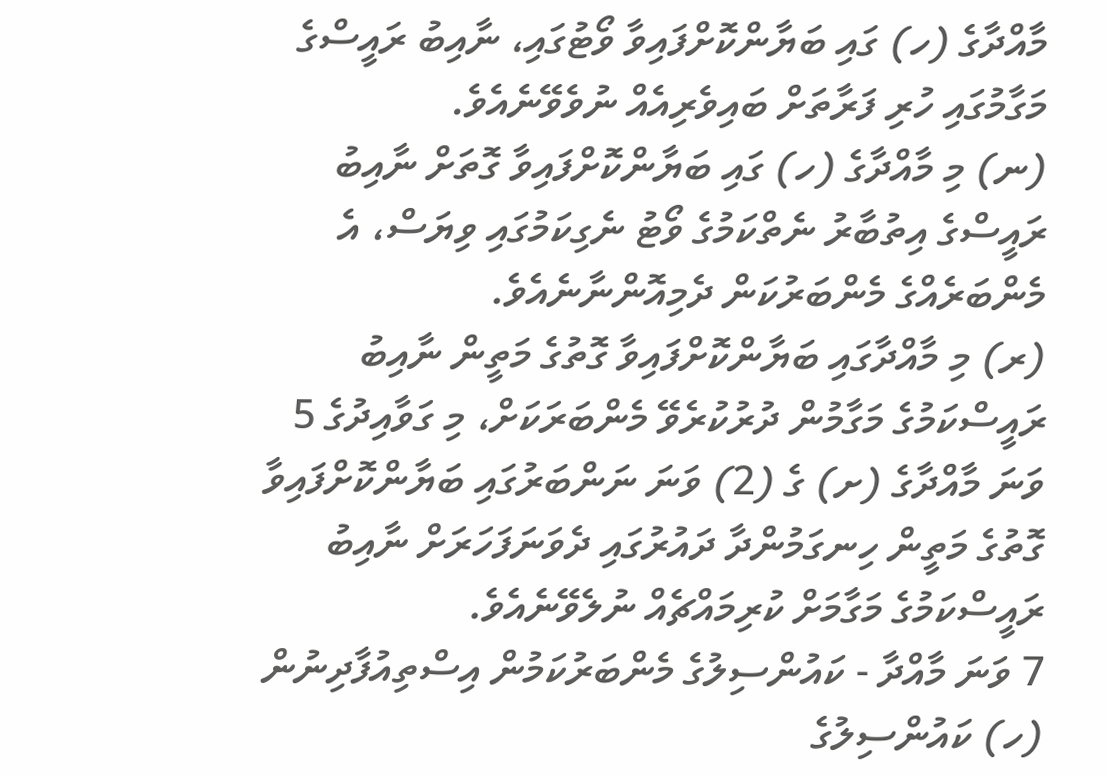މާއްދާގެ (ހ) ގައި ބަޔާންކޮށްފައިވާ ވޯޓުގައި، ނާއިބު ރައީސްގެ މަގާމުގައި ހުރި ފަރާތަށް ބައިވެރިއެއް ނުވެވޭނެއެވެ.
(ނ) މި މާއްދާގެ (ހ) ގައި ބަޔާންކޮށްފައިވާ ގޮތަށް ނާއިބު ރައީސްގެ އިތުބާރު ނެތްކަމުގެ ވޯޓު ނެގިކަމުގައި ވިޔަސް، އެ މެންބަރެއްގެ މެންބަރުކަން ދެމިއޮންނާނެއެވެ.
(ރ) މި މާއްދާގައި ބަޔާންކޮށްފައިވާ ގޮތުގެ މަތީން ނާއިބު ރައީސްކަމުގެ މަގާމުން ދުރުކުރެވޭ މެންބަރަކަށް، މި ގަވާއިދުގެ 5 ވަނަ މާއްދާގެ (ށ) ގެ (2) ވަނަ ނަންބަރުގައި ބަޔާންކޮށްފައިވާ ގޮތުގެ މަތީން ހިނގަމުންދާ ދައުރުގައި ދެވަނަފަހަރަށް ނާއިބު ރައީސްކަމުގެ މަގާމަށް ކުރިމައްޗެއް ނުލެވޭނެއެވެ.
7 ވަނަ މާއްދާ - ކައުންސިލުގެ މެންބަރުކަމުން އިސްތިއުފާދިނުން
(ހ) ކައުންސިލުގެ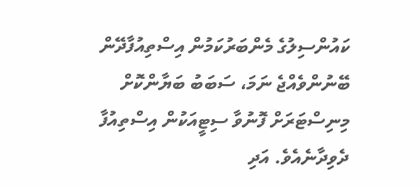ކައުންސިލުގެ މެންބަރުކަމުން އިސްތިއުފާދޭން ބޭނުންވެއްޖެ ނަމަ، ސަބަބު ބަޔާންކޮށް މިނިސްޓަރަށް ފޮނުވާ ސިޓީއަކުން އިސްތިއުފާ ދެވިދާނެއެވެ. އަދި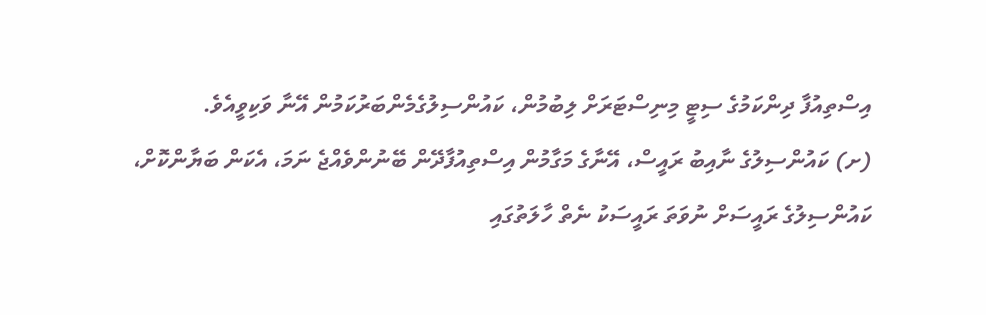އިސްތިއުފާ ދިންކަމުގެ ސިޓީ މިނިސްޓަރަށް ލިބުމުން، ކައުންސިލުގެމެންބަރުކަމުން އޭނާ ވަކިވީއެވެ.
(ށ) ކައުންސިލުގެ ނާއިބު ރައީސް، އޭނާގެ މަގާމުން އިސްތިއުފާދޭން ބޭނުންވެއްޖެ ނަމަ، އެކަން ބަޔާންކޮށް، ކައުންސިލުގެ ރައީސަށް ނުވަތަ ރައީސަކު ނެތް ހާލަތުގައި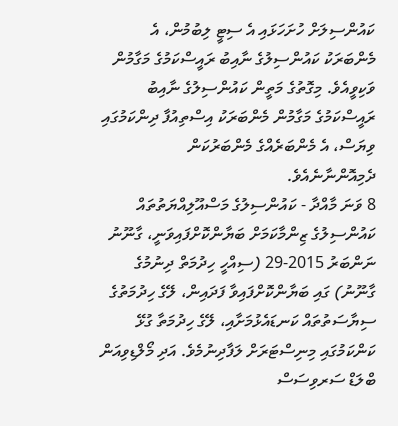ކައުންސިލަށް ހުށަހަޅައި އެ ސިޓީ ލިބުމުން، އެ މެންބަރަކު ކައުންސިލުގެ ނާއިބު ރައީސްކަމުގެ މަގާމުން ވަކިވީއެވެ. މިގޮތުގެ މަތީން ކައުންސިލުގެ ނާއިބު ރައީސްކަމުގެ މަގާމުން މެންބަރަކު އިސްތިއުފާ ދިންކަމުގައި ވިޔަސް، އެ މެންބަރެއްގެ މެންބަރުކަން ދެމިއޮންނާނެއެވެ.
8 ވަނަ މާއްދާ - ކައުންސިލުގެ މަސްއޫލިއްޔަތުތައް
ކައުންސިލުގެ ޒިންމާކަމަށް ބަޔާންކޮށްފައިވަނީ، ގާނޫނު ނަންބަރު 2015-29 (ސިއްހީ ހިދުމަތް ދިނުމުގެ ގާނޫނު) ގައި ބަޔާންކޮށްފައިވާ ފަދައިން، ލޭގެ ހިދުމަތުގެ ސިޔާސަތުތައް ކަނޑައެޅުމަށާއި، ލޭގެ ހިދުމަތާ ގުޅޭ ކަންކަމުގައި މިނިސްޓަރަށް ލަފާދިނުމެވެ. އަދި މޯލްޑިވިއަން ބްލަޑް ސަރވިސަސް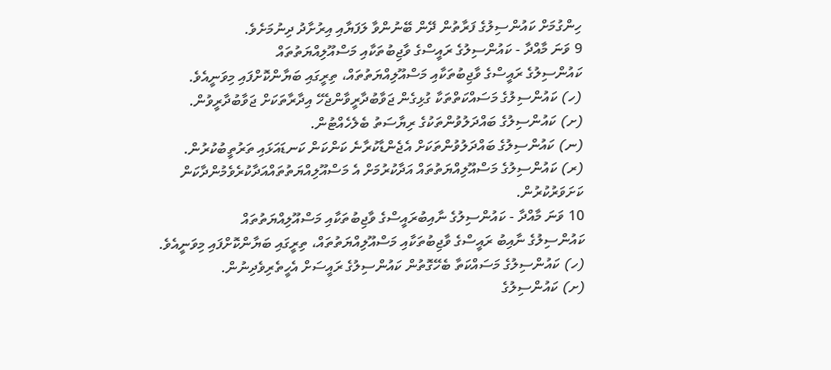ހިންގުމަށް ކައުންސިލުގެ ފަރާތުން ދޭން ބޭނުންވާ ލަފަޔާއި އިރުށާދު ދިނުމަށެވެ.
9 ވަނަ މާއްދާ - ކައުންސިލުގެ ރައީސްގެ ވާޖިބުތަކާއި މަސްއޫލިއްޔަތުތައް
ކައުންސިލުގެ ރައީސްގެ ވާޖިބުތަކާއި މަސްއޫލިއްޔަތުތައް، ތިރީގައި ބަޔާންކޮށްފައި މިވަނީއެވެ.
(ހ) ކައުންސިލުގެ މަސައްކަތްތަކާ ގުޅިގެން ޖަވާބުދާރީވާންޖެހޭ އިދާރާތަކަށް ޖަވާބުދާރީވުން.
(ށ) ކައުންސިލުގެ ބައްދަލުވުންތަކުގެ ރިޔާސަތު ބެލެހެއްޓުން.
(ނ) ކައުންސިލުގެ ބައްދަލުވުންތަކަށް އެޖެންޑާކުރާނެ ކަންކަން ކަނޑައަޅައި ތަރުތީބުކުރުން.
(ރ) ކައުންސިލުގެ މަސްއޫލިއްޔަތުތައް އަދާކުރުމަށް އެ މަސްއޫލިއްޔަތުތައްއަދާކުރެވެމުންދާކަން ކަށަވަރުކުރުން.
10 ވަނަ މާއްދާ - ކައުންސިލުގެ ނާއިބުރައީސްގެ ވާޖިބުތަކާއި މަސްއޫލިއްޔަތުތައް
ކައުންސިލުގެ ނާއިބު ރައީސްގެ ވާޖިބުތަކާއި މަސްއޫލިއްޔަތުތައް، ތިރީގައި ބަޔާންކޮށްފައި މިވަނީއެވެ.
(ހ) ކައުންސިލުގެ މަސައްކަތާ ބެހޭގޮތުން ކައުންސިލުގެ ރައީސަށް އެހީތެރިވެދިނުން.
(ށ) ކައުންސިލުގެ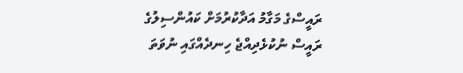ރައީސްގެ މަގާމު އަދާކުރުމަށް ކައުންސިލުގެ ރައީސް ނުކުޅެދިއްޖެ ހިނދެއްގައި ނުވަތަ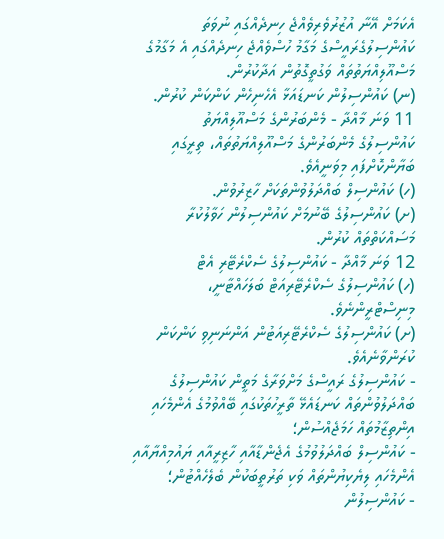އެކަމަށް އޭނާ އުޒުރުވެރިވެއްޖެ ހިނދެއްގައި ނުވަތަ ކައުންސިލުގެރައީސްގެ މަގާމު ހުސްވެއްޖެ ހިނދެއްގައި އެ މަގާމުގެ މަސްއޫލިއްޔަތުތައް ވަގުތީގޮތުން އަދާކުރުން.
(ނ) ކައުންސިލުން ކަނޑައަޅާ އެހެނިހެން ކަންކަން ކުރުން.
11 ވަނަ މާއްދާ - މެންބަރުންގެ މަސްއޫލިއްޔަތު
ކައުންސިލުގެ މެންބަރުންގެ މަސްއޫލިއްޔަތުތައް، ތިރީގައި ބަޔާންކޮށްފައި މިވަނީއެވެ.
(ހ) ކައުންސިލް ބައްދަލުވުންތަކަށް ހާޒިރުވުން.
(ށ) ކައުންސިލުގެ ބޭނުމަށް ކައުންސިލުން ހަވާލުކުރާ މަސައްކަތްތައް ކުރުން.
12 ވަނަ މާއްދާ - ކައުންސިލުގެ ސެކްރެޓޭރި އެޓް
(ހ) ކައުންސިލުގެ ސެކްރެޓޭރިއަޓް ބަލަހައްޓާނީ، މިނިސްޓްރީންނެވެ.
(ށ) ކައުންސިލުގެ ސެކްރެޓޭރިއަޓުން އަންނަނިވި ކަންކަން ކުރަންވާނެއެވެ.
- ކައުންސިލުގެ ރައީސްގެ މަށްވަރާގެ މަތީން ކައުންސިލުގެ ބައްދަލުވުންތައް ކަނޑައެޅޭ ތާރީހުތަކުގައި ބޭއްވުމުގެ އެންމެހައި އިންތިޒާމުތައް ހަމަޖެއްސުން؛
- ކައުންސިލް ބައްދަލުވުމުގެ އެޖެންޑާއާއި ހާޒިރީއާއި ޔައުމިއްޔާއާއި އެންމެހައި ލިޔެކިޔުންތައް ވަކި ތަރުތީބަކުން ބެލެހެއްޓުން؛
- ކައުންސިލުން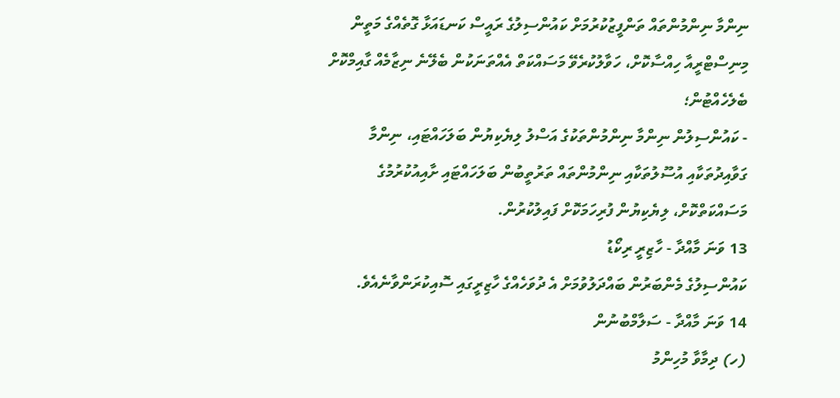ނިންމާ ނިންމުންތައް ތަންފީޒުކުރުމަށް ކައުންސިލުގެ ރައީސް ކަނޑައަޅާ ގޮތެއްގެ މަތީން މިނިސްޓްރީއާ ހިއްސާކޮށް، ހަވާލުކުރެވޭ މަސައްކަތް އެއްތަނަކުން ބެލޭނެ ނިޒާމެއް ގާއިމްކޮށް ބެލެހެއްޓުން؛
- ކައުންސިލުން ނިންމާ ނިންމުންތަކުގެ އަސްލު ލިޔެކިޔުން ބަލަހައްޓައި، ނިންމާ ގަވާއިދުތަކާއި އުސޫލުތަކާއި ނިންމުންތައް ތަރުތީބުން ބަލަހައްޓައި ށާއިއުކުރުމުގެ މަސައްކަތްކޮށް، ލިޔެކިޔުން ފުރިހަމަކޮށް ފައިލުކުރުން.
13 ވަނަ މާއްދާ - ހާޒިރީ ރިކޯޑު
ކައުންސިލުގެ މެންބަރުން ބައްދަލުވުމަށް އެ ދުވަހެއްގެ ހާޒިރީގައި ސޮއިކުރަންވާނެއެވެ.
14 ވަނަ މާއްދާ - ސަލާމްބުނުން
(ހ) ދިމާވާ މުހިންމު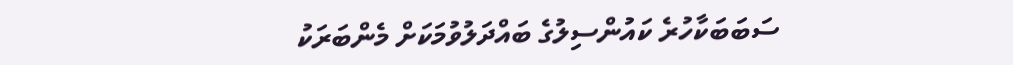ސަބަބަކާހުރެ ކައުންސިލުގެ ބައްދަލުވުމަކަށް މެންބަރަކު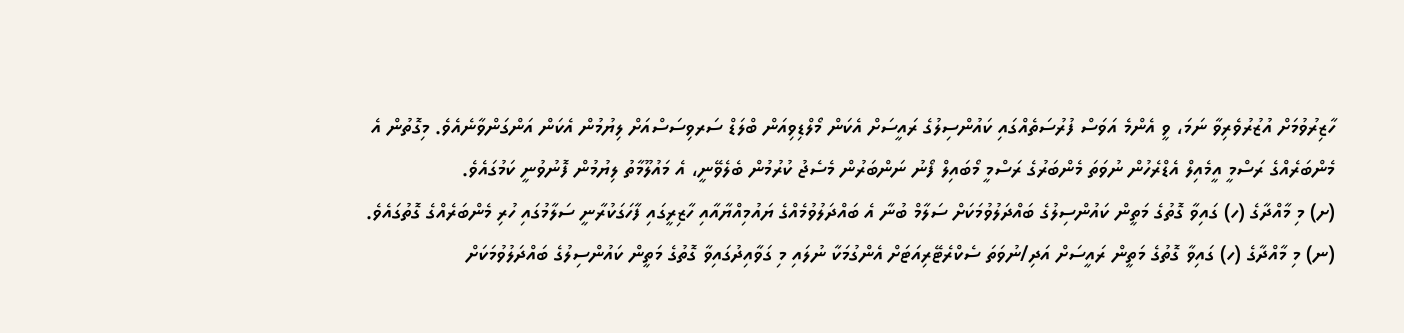ހާޒިރުވުމަށް އުޒުރުވެރިވާ ނަމަ، ވީ އެންމެ އަވަސް ފުރުސަތެއްގައި ކައުންސިލުގެ ރައީސަށް އެކަން މޯލްޑިވިއަން ބްލަޑް ސަރވިސަސްއަށް ލިޔުމުން އެކަން އަންގަންވާނެއެވެ. މިގޮތުން އެ މެންބަރެއްގެ ރަސްމީ އީމެއިލް އެޑްރެހުން ނުވަތަ މެންބަރުގެ ރަސްމީ މޯބައިލް ފޯނު ނަންބަރުން މެސެޖު ކުރުމުން ބެލެވޭނީ، އެ މައުލޫމާތު ލިޔުމުން ފޮނުވުނީ ކަމުގައެވެ.
(ށ) މި މާއްދާގެ (ހ) ގައިވާ ގޮތުގެ މަތީން ކައުންސިލުގެ ބައްދަލުވުމަކަށް ސަލާމް ބުނާ އެ ބައްދަލުވުމެއްގެ ޔައުމިއްޔާއާއި ހާޒިރީގައި ފާހަގަކުރާނީ ސަލާމުގައި ހުރި މެންބަރެއްގެ ގޮތުގައެވެ.
(ނ) މި މާއްދާގެ (ހ) ގައިވާ ގޮތުގެ މަތީން ރައީސަށް އަދި/ނުވަތަ ސެކްރެޓޭރިއަޓަށް އެންގުމަކާ ނުލައި މި ގަވާއިދުގައިވާ ގޮތުގެ މަތީން ކައުންސިލުގެ ބައްދަލުވުމަކަށް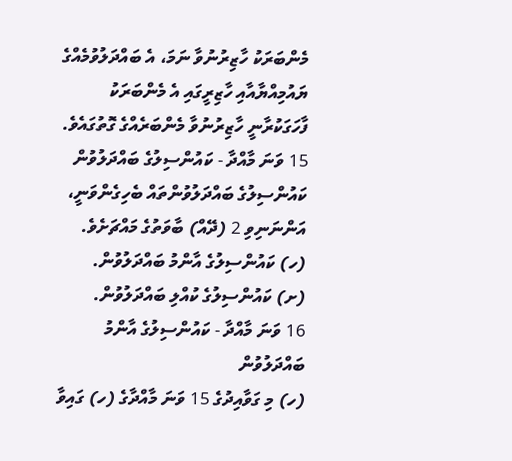މެންބަރަކު ހާޒިރުނުވާ ނަމަ، އެ ބައްދަލުވުމެއްގެ ޔައުމިއްޔާއާއި ހާޒިރީގައި އެ މެންބަރަކު ފާހަގަކުރާނީ ހާޒިރުނުވާ މެންބަރެއްގެ ގޮތުގައެވެ.
15 ވަނަ މާއްދާ - ކައުންސިލުގެ ބައްދަލުވުން
ކައުންސިލުގެ ބައްދަލުވުންތައް ބެހިގެންވަނީ، އަންނަނިވި 2 (ދޭއް) ބާވަތުގެ މައްޗަށެވެ.
(ހ) ކައުންސިލުގެ އާންމު ބައްދަލުވުން.
(ށ) ކައުންސިލުގެ ކުއްލި ބައްދަލުވުން.
16 ވަނަ މާއްދާ - ކައުންސިލުގެ އާންމު ބައްދަލުވުން
(ހ) މި ގަވާއިދުގެ 15 ވަނަ މާއްދާގެ (ހ) ގައިވާ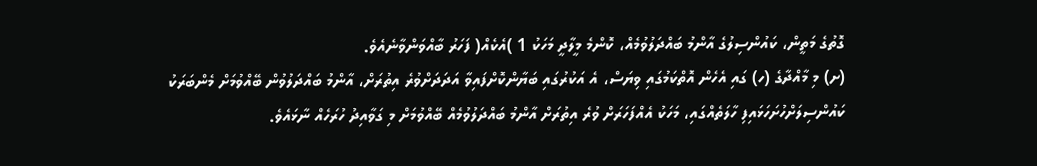ގޮތުގެ މަތީން، ކައުންސިލުގެ އާންމު ބައްދަލުވުމެއް، ކޮންމެ މީލާދީ މަހަކު 1 )އެކެއް( ފަހަރު ބާއްވަންވާނެއެވެ.
(ށ) މި މާއްދާގެ (ހ) ގައި އެހެން އޮތްކަމުގައި ވިޔަސް، އެ އަކުރުގައި ބަޔާންކޮށްފައިވާ އަދަދަށްވުރެ އިތުރަށް، އާންމު ބައްދަލުވުން ބޭއްވުމަށް މެންބަރަކު ކައުންސިލަށްހުށަހަޅައިފި ހާލަތެއްގައި، މަހަކު އެއްފަހަރަށް ވުރެ އިތުރަށް އާންމު ބައްދަލުވުމެއް ބޭއްވުމަށް މި ގަވާއިދު ހުރަހެއް ނާޅައެވެ.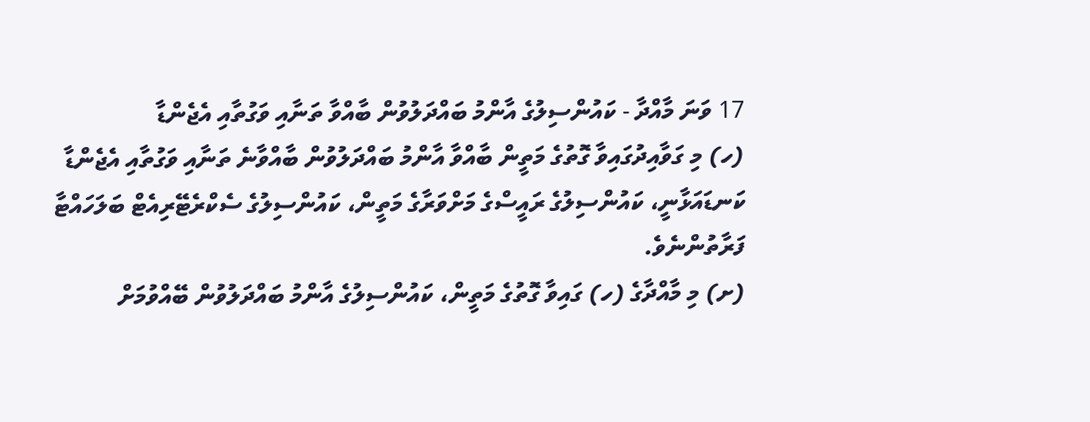17 ވަނަ މާއްދާ - ކައުންސިލުގެ އާންމު ބައްދަލުވުން ބާއްވާ ތަނާއި ވަގުތާއި އެޖެންޑާ
(ހ) މި ގަވާއިދުގައިވާ ގޮތުގެ މަތީން ބާއްވާ އާންމު ބައްދަލުވުން ބާއްވާނެ ތަނާއި ވަގުތާއި އެޖެންޑާ ކަނޑައަޅާނީ، ކައުންސިލުގެ ރައީސްގެ މަށްވަރާގެ މަތީން، ކައުންސިލުގެ ސެކްރެޓޭރިއެޓް ބަލަހައްޓާ ފަރާތުންނެވެ.
(ށ) މި މާއްދާގެ (ހ) ގައިވާ ގޮތުގެ މަތީން، ކައުންސިލުގެ އާންމު ބައްދަލުވުން ބޭއްވުމަށް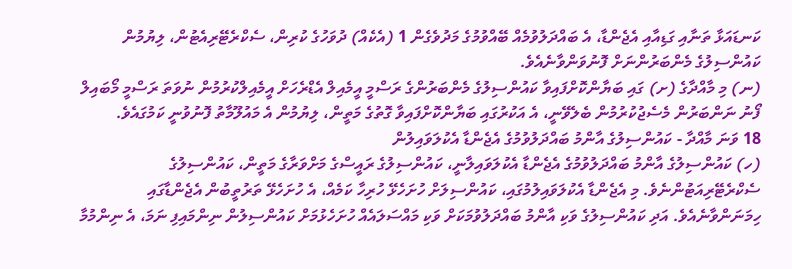ކަނޑައަޅާ ތަނާއި ގަޑިއާއި އެޖެންޑާ، އެ ބައްދަލުވުމެއް ބޭއްވުމުގެ މަދުވެގެން 1 (އެކެއް) ދުވަހުގެ ކުރިން، ސެކްރެޓޭރިއެޓުން، ލިޔުމުން ކައުންސިލުގެ މެންބަރުންނަށް ފޮނުވަންވާނެއެވެ.
(ނ) މި މާއްދާގެ (ށ) ގައި ބަޔާންކޮށްފައިވާ ކައުންސިލުގެ މެންބަރުންގެ ރަސްމީ އީމެއިލް އެޑްރެހަށް އީމެއިލްކުރުމުން ނުވަތަ ރަސްމީ މޯބައިލް ފޯނު ނަންބަރުން މެސެޖުކުރުމުން ބެލެވޭނީ، އެ އަކުރުގައި ބަޔާންކޮށްފައިވާ ގޮތުގެ މަތީން، ލިޔުމުން އެ މައުލޫމާތު ފޮނުވުނީ ކަމުގައެވެ.
18 ވަނަ މާއްދާ - ކައުންސިލުގެ އާންމު ބައްދަލުވުމުގެ އެޖެންޑާ އެކުލަވައިލުން
(ހ) ކައުންސިލުގެ އާންމު ބައްދަލުވުމުގެ އެޖެންޑާ އެކުލަވައިލާނީ، ކައުންސިލުގެ ރައީސްގެ މަށްވަރާގެ މަތީން، ކައުންސިލުގެ ސެކްރެޓޭރިއަޓުންނެވެ. މި އެޖެންޑާ އެކުލަވައިލުމުގައި، ކައުންސިލަށް ހުށަހެޅޭ ހުރިހާ ކަމެއް، އެ ހުށަހެޅޭ ތަރުތީބުން އެޖެންޑާގައި ހިމަނަންވާނެއެވެ. އަދި ކައުންސިލުގެ ވަކި އާންމު ބައްދަލުވުމަކަށް ވަކި މައްސަލައެއް ހުށަހެޅުމަށް ކައުންސިލުން ނިންމައިފި ނަމަ، އެ ނިންމުމާ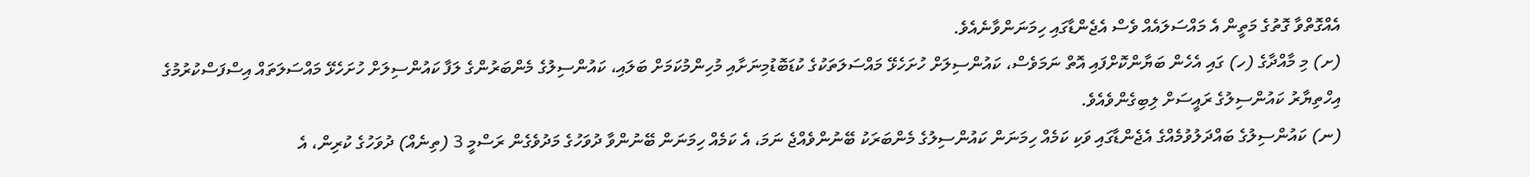އެއްގޮތްވާ ގޮތުގެ މަތީން އެ މައްސަލައެއް ވެސް އެޖެންޑާގައި ހިމަނަންވާނެއެވެ.
(ށ) މި މާއްދާގެ (ހ) ގައި އެހެން ބަޔާންކޮށްފައި އޮތް ނަމަވެސް، ކައުންސިލަށް ހުށަހެޅޭ މައްސަލަތަކުގެ ކުޑަބޮޑުމިނަށާއި މުހިންމުކަމަށް ބަލައި، ކައުންސިލުގެ މެންބަރުންގެ ލަފާ ކައުންސިލަށް ހުށަހެޅޭ މައްސަލަތައް އިސްފަސްކުރުމުގެ އިހްތިޔާރު ކައުންސިލުގެ ރައީސަށް ލިބިގެންވެއެވެ.
(ނ) ކައުންސިލުގެ ބައްދަލުވުމެއްގެ އެޖެންޑާގައި ވަކި ކަމެއް ހިމަނަން ކައުންސިލުގެ މެންބަރަކު ބޭނުންވެއްޖެ ނަމަ، އެ ކަމެއް ހިމަނަން ބޭނުންވާ ދުވަހުގެ މަދުވެގެން ރަސްމީ 3 (ތިނެއް) ދުވަހުގެ ކުރިން، އެ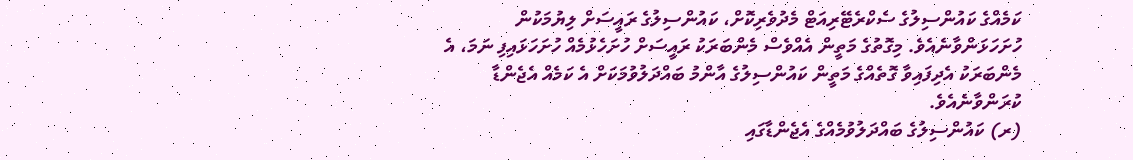ކަމެއްގެ ކައުންސިލުގެ ސެކްރެޓޭރިއަޓް މެދުވެރިކޮށް، ކައުންސިލުގެ ރައީސަށް ލިޔުމަކުން ހުށަހަޅަންވާނެއެވެ. މިގޮތުގެ މަތީން އެއްވެސް މެންބަރަކު ރައީސަށް ހުށަހެޅުމެއް ހުށަހަޅައިފި ނަމަ، އެ މެންބަރަކު އެދިފައިވާ ގޮތެއްގެ މަތީން ކައުންސިލުގެ އާންމު ބައްދަލުވުމަކަށް އެ ކަމެއް އެޖެންޑާ ކުރަންވާނެއެވެ.
(ރ) ކައުންސިލުގެ ބައްދަލުވުމެއްގެ އެޖެންޑާގައި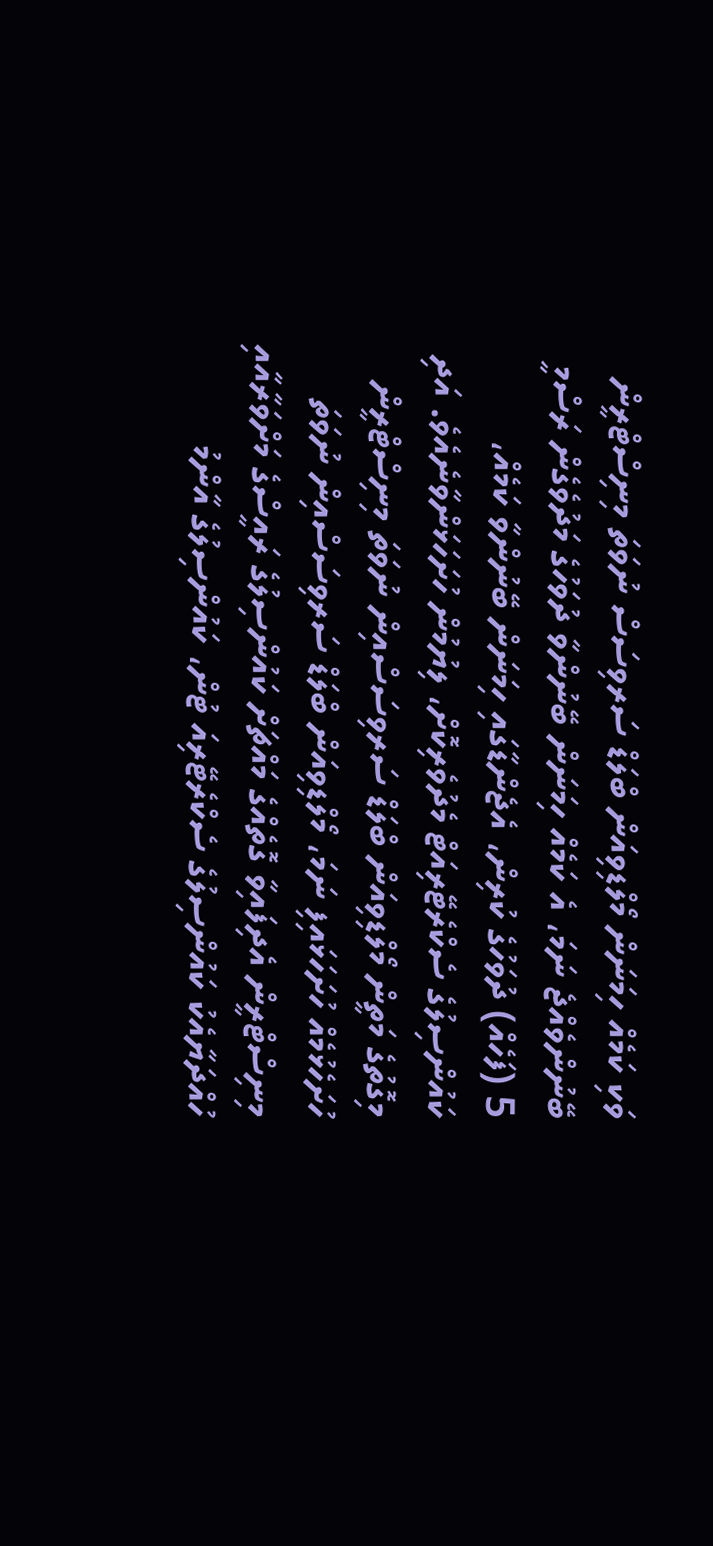ވަކި ކަމެއް ހިމަނަން މޯލްޑިވިއަން ބްލަޑް ސަރވިސަސް ނުވަތަ މިނިސްޓްރީން ބޭނުންވެއްޖެ ނަމަ، އެ ކަމެއް ހިމަނަން ބޭނުންވާ ދުވަހުގެ މަދުވެގެން ރަސްމީ 5 (ފަހެއް) ދުވަހުގެ ކުރިން، އެޖެންޑާގައި ހިމަނަން ބޭނުންވާ ކަމެއް، ކައުންސިލުގެ ސެކްރެޓޭރިއަޓް މެދުވެރިކޮށް، ލިޔުމުން ހުށަހަޅަންވާނެއެވެ. އަދި މިގޮތުގެ މަތީން މޯލްޑިވިއަން ބްލަޑް ސަރވިސަސްއިން ނުވަތަ މިނިސްޓްރީން ހުށަހެޅުމެއް ހުށަހަޅައިފި ނަމަ، މޯލްޑިވިއަން ބްލަޑް ސަރވިސަސްއިން ނުވަތަ މިނިސްޓްރީން އެދިފައިވާ ގޮތެއްގެ މައްޗަށް ކައުންސިލުގެ ރައީސްގެ މަށްވަރާއާއި ހުއްދަޔާއެކު ކައުންސިލުގެ ސެކްރެޓޭރިއަ ޓުން، ކައުންސިލުގެ އާންމު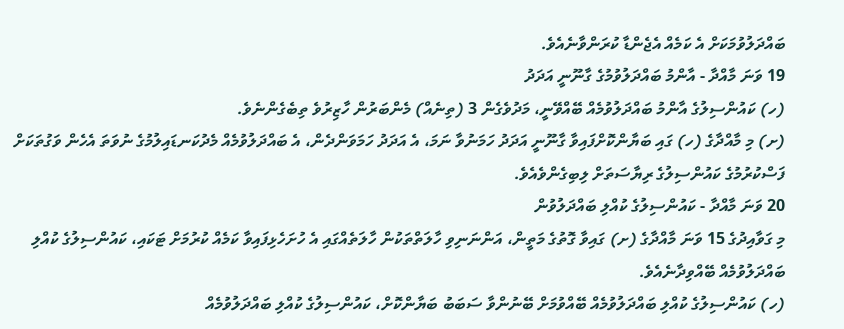ބައްދަލުވުމަކަށް އެ ކަމެއް އެޖެންޑާ ކުރަންވާނެއެވެ.
19 ވަނަ މާއްދާ - އާންމު ބައްދަލުވުމުގެ ގާނޫނީ އަދަދު
(ހ) ކައުންސިލުގެ އާންމު ބައްދަލުވުމެއް ބޭއްވޭނީ، މަދުވެގެން 3 (ތިނެއް) މެންބަރުން ހާޒިރުވެ ތިބެގެންނެވެ.
(ށ) މި މާއްދާގެ (ހ) ގައި ބަޔާންކޮށްފައިވާ ގާނޫނީ އަދަދު ހަމަނުވާ ނަމަ، އެ އަދަދު ހަމަވަންދެން، އެ ބައްދަލުވުމެއް މެދުކަނޑައިލުމުގެ ނުވަތަ އެހެން ވަގުތަކަށް ފަސްކުރުމުގެ ކައުންސިލުގެ ރިޔާސަތަށް ލިބިގެންވެއެވެ.
20 ވަނަ މާއްދާ - ކައުންސިލުގެ ކުއްލި ބައްދަލުވުން
މި ގަވާއިދުގެ 15 ވަނަ މާއްދާގެ (ށ) ގައިވާ ގޮތުގެ މަތީން، އަންނަނިވި ހާލަތްތަކުން ހާލަތެއްގައި އެ ހުށަހެޅިފައިވާ ކަމެއް ކުރުމަށް ޓަކައި، ކައުންސިލުގެ ކުއްލި ބައްދަލުވުމެއް ބޭއްވިދާނެއެވެ.
(ހ) ކައުންސިލުގެ ކުއްލި ބައްދަލުވުމެއް ބޭއްވުމަށް ބޭނުންވާ ސަބަބު ބަޔާންކޮށް، ކައުންސިލުގެ ކުއްލި ބައްދަލުވުމެއް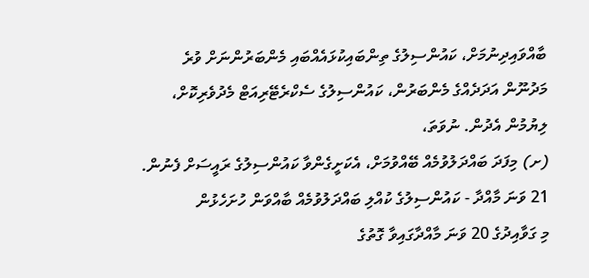ބާއްވައިދިނުމަށް، ކައުންސިލުގެ ތިންބައިކުޅައެއްބައި މެންބަރުންނަށް ވުރެ މަދުނޫން އަދަދެއްގެ މެންބަރުން، ކައުންސިލުގެ ސެކްރެޓޭރިއަޓް މެދުވެރިކޮށް، ލިޔުމުން އެދުން. ނުވަތަ،
(ށ) މިފަދަ ބައްދަލުވުމެއް ބޭއްވުމަށް، އެކަށީގެންވާ ކައުންސިލުގެ ރައީސަށް ފެނުން.
21 ވަނަ މާއްދާ - ކައުންސިލުގެ ކުއްލި ބައްދަލުވުމެއް ބާއްވަން ހުށަހެޅުން
މި ގަވާއިދުގެ 20 ވަނަ މާއްދާގައިވާ ގޮތުގެ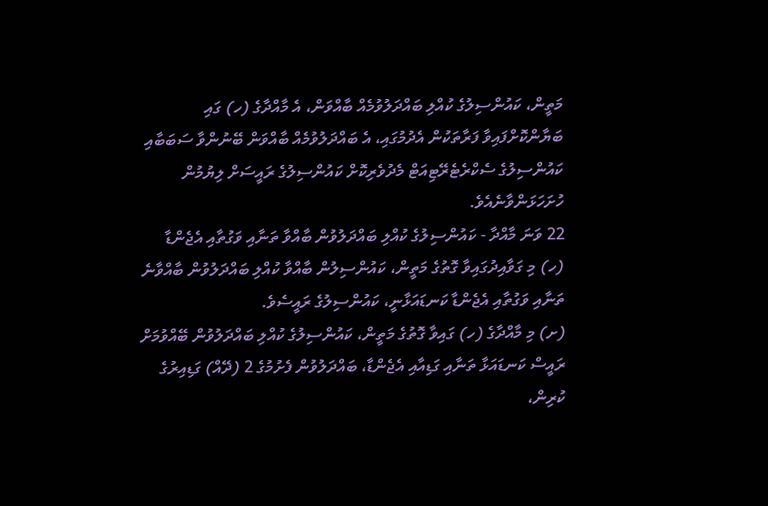މަތީން، ކައުންސިލުގެ ކުއްލި ބައްދަލުވުމެއް ބާއްވަން، އެ މާއްދާގެ (ހ) ގައި ބަޔާންކޮށްފައިވާ ފަރާތަކުން އެދުމުގައި، އެ ބައްދަލުވުމެއް ބާއްވަން ބޭނުންވާ ސަބަބާއި ކައުންސިލުގެ ސެކްރެޓެރޭޓިއަޓް މެދުވެރިކޮށް ކައުންސިލުގެ ރައީސަށް ލިޔުމުން ހުށަހަޅަންވާނެއެވެ.
22 ވަނަ މާއްދާ - ކައުންސިލުގެ ކުއްލި ބައްދަލުވުން ބާއްވާ ތަނާއި ވަގުތާއި އެޖެންޑާ
(ހ) މި ގަވާއިދުގައިވާ ގޮތުގެ މަތީން، ކައުންސިލުން ބާއްވާ ކުއްލި ބައްދަލުވުން ބާއްވާނެ ތަނާއި ވަގުތާއި އެޖެންޑާ ކަނޑައަޅާނީ، ކައުންސިލުގެ ރައީސެވެ.
(ށ) މި މާއްދާގެ (ހ) ގައިވާ ގޮތުގެ މަތީން، ކައުންސިލުގެ ކުއްލި ބައްދަލުވުން ބޭއްވުމަށް ރައީސް ކަނޑައަޅާ ތަނާއި ގަޑިއާއި އެޖެންޑާ، ބައްދަލުވުން ފެށުމުގެ 2 (ދޭއް) ގަޑިއިރުގެ ކުރިން،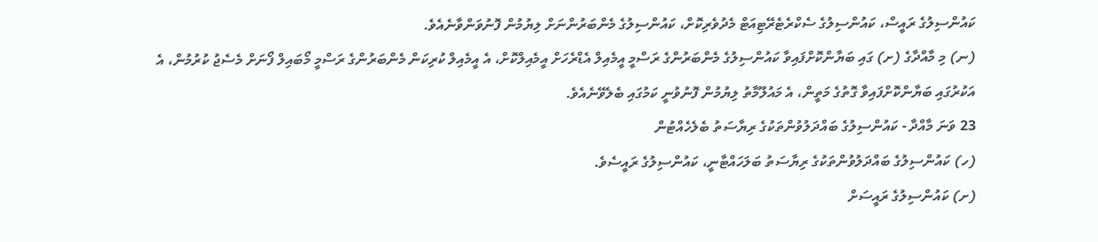ކައުންސިލުގެ ރައީސް، ކައުންސިލުގެ ސެކްރެޓެރޭޓިއަޓް މެދުވެރިކޮށް، ކައުންސިލުގެ މެންބަރުންނަށް ލިޔުމުން ފޮނުވަންވާނެއެވެ.
(ނ) މި މާއްދާގެ (ށ) ގައި ބަޔާންކޮށްފައިވާ ކައުންސިލުގެ މެންބަރުންގެ ރަސްމީ އީމެއިލް އެޑްރެހަށް އީމެއިލްކޮށް، އެ އީމެއިލް ކުރިކަން މެންބަރުންގެ ރަސްމީ މޯބައިލް ފޯނަށް މެސެޖު ކުރުމުން، އެ އަކުރުގައި ބަޔާންކޮށްފައިވާ ގޮތުގެ މަތީން، އެ މައުލޫމާތު ލިޔުމުން ފޮނުވުނީ ކަމުގައި ބެލެވޭނެއެވެ.
23 ވަނަ މާއްދާ - ކައުންސިލުގެ ބައްދަލުވުންތަކުގެ ރިޔާސަތު ބެލެހެއްޓުން
(ހ) ކައުންސިލުގެ ބައްދަލުވުންތަކުގެ ރިޔާސަތު ބަލަހައްޓާނީ، ކައުންސިލުގެ ރައީސެވެ.
(ށ) ކައުންސިލުގެ ރައީސަށް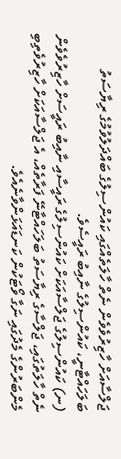ޖަލްސާއަށް ހާޒިރުވެވެން ނެތް ހާލަތެއްގައި ކައުންސިލުގެ ބައްދަލުވުމުގެ ރިޔާސަތު ބަލަހައްޓާނީ، ކައުންސިލުގެ ނާއިބު ރައީސެވެ.
(ނ) ކައުންސިލުގެ ޖަލްސާއަކަށް ކައުންސިލުގެ ރައީސާއި ނާއިބު ރައީސަށް ހާޒިރުވެވެން ނެތް ހާލަތުގައި، ޖަލްސާގެ ރިޔާސަތު ބަލަހައްޓާނޭ ފަރާތެއް، އެ ޖަލްސާއަކަށް ހާޒިރުވެތިބި މެންބަރުންގެ މެދުގައި ނަގާ ވޯޓަކުން ކަނޑައަޅަންވާނެއެވެ.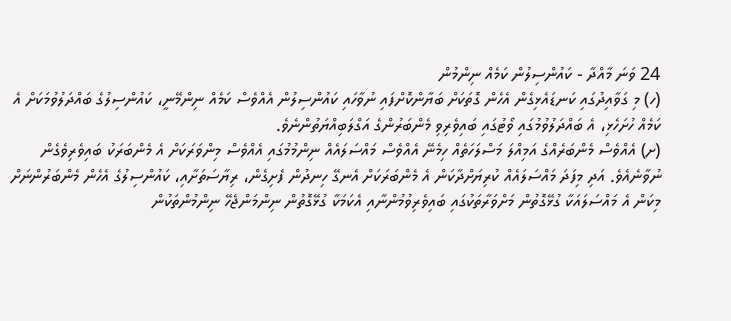24 ވަނަ މާއްދާ - ކައުންސިލުން ކަމެއް ނިންމުން
(ހ) މި ގަވާއިދުގައި ކަނޑައެޅިގެން އެހެން ގޮތަކަށް ބަޔާންކޮށްފައި ނުވާހައި ކައުންސިލުން އެއްވެސް ކަމެއް ނިންމޭނީ، ކައުންސިލުގެ ބައްދަލުވުމަކަށް އެ ކަމެއް ހުށަހެޅި، އެ ބައްދަލުވުމުގައި ވޯޓުގައި ބައިވެރިވި މެންބަރުންގެ އަގްލަބިއްޔަތުންނެވެ.
(ށ) އެއްވެސް މެންބަރެއްގެ އަމިއްލަ މަސްލަހަތެއް ހިމެނޭ އެއްވެސް މައްސަލައެއް ނިންމުމުގައި އެއްވެސް މިންވަރަކަށް އެ މެންބަރަކު ބައިވެރިވެގެން ނުވާނެއެވެ. އަދި މިފަދަ މައްސަލައެއް ކުރިޔަށްދާކަން އެ މެންބަރަކަށް އެނގޭ ހިނދުން ފެށިގެން، ރިޔާސަތަށާއި، ކައުންސިލުގެ އެހެން މެންބަރުންނަށް މިކަން އެ މައްސަލައަކާ ގުޅޭގޮތުން މަށްވަރާތަކުގައި ބައިވެރިވުމުންނާއި އެކަމަކާ ގުޅޭގޮތުން ނިންމަންޖެހޭ ނިންމުންތަކުން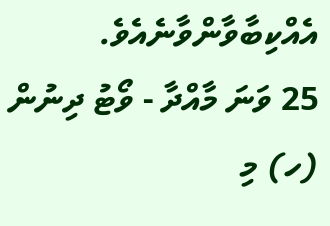އެއްކިބާވާންވާނެއެވެ.
25 ވަނަ މާއްދާ - ވޯޓު ދިނުން
(ހ) މި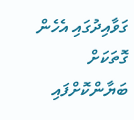ގަވާއިދުގައި އެހެން ގޮތަކަށް ބަޔާންކޮށްފައި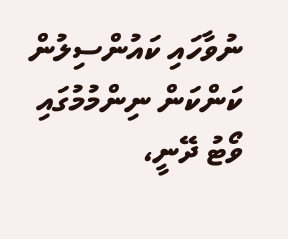ނުވާހައި ކައުންސިލުން ކަންކަން ނިންމުމުގައި ވޯޓު ދޭނީ،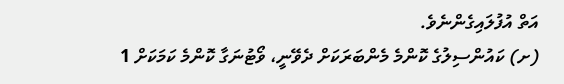އަތް އުފުލައިގެންނެވެ.
(ށ) ކައުންސިލުގެ ކޮންމެ މެންބަރަކަށް ދެވޭނީ، ވޯޓުނަގާ ކޮންމެ ކަމަކަށް 1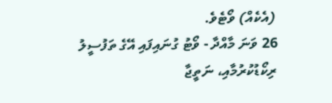(އެކެއް) ވޯޓެވެ.
26 ވަނަ މާއްދާ - ވޯޓު ގުނައިފައި އޭގެ ތަފުސީލު ރިކޯޑުކުރުމާއި، ނަތީޖާ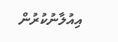އިއުލާނުކުރުން